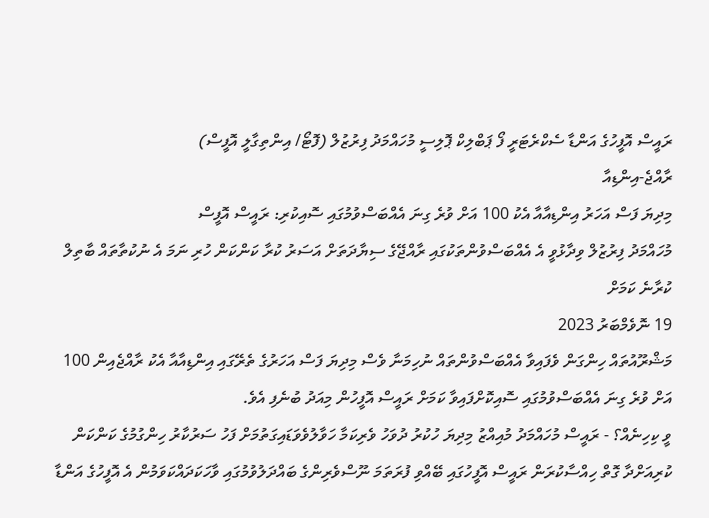ރައީސް އޮފީހުގެ އަންޑާ ސެކްރެޓަރީ ފޯ ޕަބްލިކް ޕޮލިސީ މުހައްމަދު ފިރުޒުލް (ފޮޓޯ/ އިންތިގާލީ އޮފީސް)
ރާއްޖެ-އިންޑިއާ
މިދިޔަ ފަސް އަހަރު އިންޑިއާއާ އެކު 100 އަށް ވުރެ ގިނަ އެއްބަސްވުމުގައި ސޮއިކުރި: ރައީސް އޮފީސް
މުހައްމަދު ފިރުޒުލް ވިދާޅުވީ އެ އެއްބަސްވުންތަކުގައި ރާއްޖޭގެ ސިޔާދަތަށް އަސަރު ކުރާ ކަންކަން ހުރި ނަމަ އެ ނުކުތާތައް ބާތިލް ކުރާނެ ކަމަށް
19 ނޮވެމްބަރު 2023
މަޝްރޫއުތައް ހިންގަން ވެފައިވާ އެއްބަސްވުންތައް ނުހިމަނާ ވެސް މިދިޔަ ފަސް އަހަރުގެ ތެރޭގައި އިންޑިއާއާ އެކު ރާއްޖެއިން 100 އަށް ވުރެ ގިނަ އެއްބަސްވުމުގައި ސޮއިކޮށްފައިވާ ކަމަށް ރައީސް އޮފީހުން މިއަދު ބުނެފި އެވެ.
ވީ ކިހިނެއް؟ - ރައީސް މުހައްމަދު މުއިއްޒު މިދިޔަ ހުކުރު ދުވަހު ވެރިކަމާ ހަވާލުވެވަޑައިގަތުމަށް ފަހު ސަރުކާރު ހިންގުމުގެ ކަންކަން ކުރިއަށްދާ ގޮތް ހިއްސާކުރަން ރައީސް އޮފީހުގައި ބޭއްވި ފުރަތަމަ ނޫސްވެރިންގެ ބައްދަލުވުމުގައި ވާހަކަދައްކަވަމުން އެ އޮފީހުގެ އަންޑާ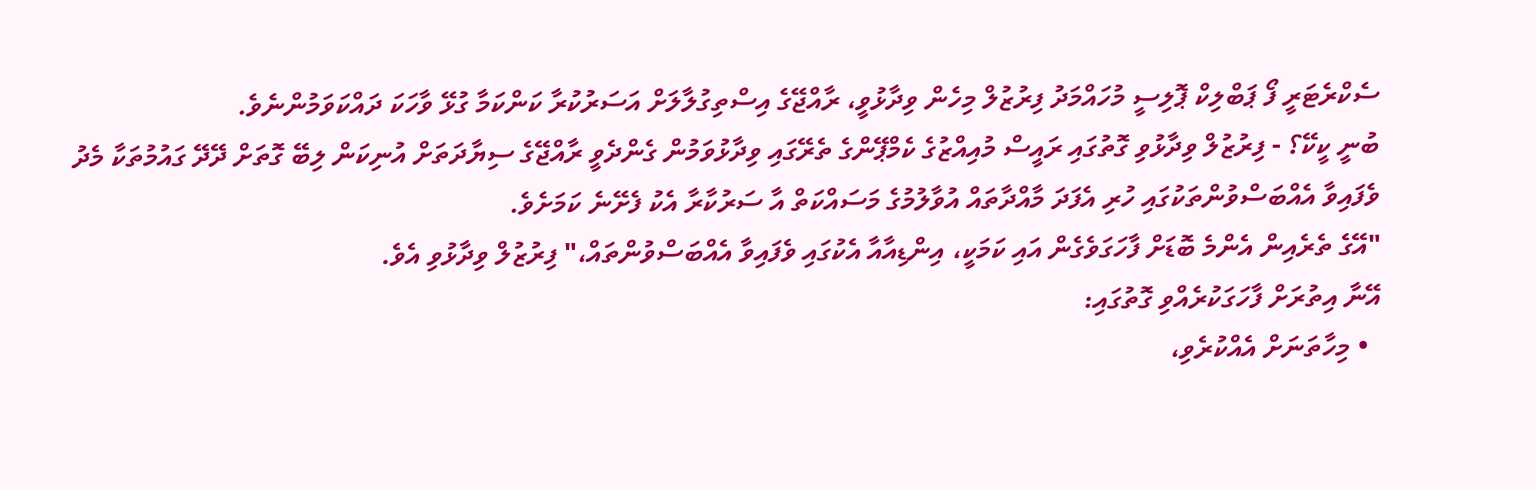ސެކްރެޓަރީ ފޯ ޕަބްލިކް ޕޮލިސީ މުހައްމަދު ފިރުޒުލް މިހެން ވިދާޅުވީ، ރާއްޖޭގެ އިސްތިގުލާލަށް އަސަރުކުރާ ކަންކަމާ ގުޅޭ ވާހަކަ ދައްކަވަމުންނެވެ.
ބުނީ ކީކޭ؟ - ފިރުޒުލް ވިދާޅުވި ގޮތުގައި ރައީސް މުއިއްޒުގެ ކެމްޕޭންގެ ތެރޭގައި ވިދާޅުވަމުން ގެންދެވީ ރާއްޖޭގެ ސިޔާދަތަށް އުނިކަން ލިބޭ ގޮތަށް ދޭދޭ ގައުމުތަކާ މެދު ވެފައިވާ އެއްބަސްވުންތަކުގައި ހުރި އެފަދަ މާއްދާތައް އުވާލުމުގެ މަސައްކަތް އާ ސަރުކާރާ އެކު ފެށޭނެ ކަމަށެވެ.
"އޭގެ ތެރެއިން އެންމެ ބޮޑަށް ފާހަގަވެގެން އައި ކަމަކީ، އިންޑިއާއާ އެކުގައި ވެފައިވާ އެއްބަސްވުންތައް،" ފިރުޒުލް ވިދާޅުވި އެވެ.
އޭނާ އިތުރަށް ފާހަގަކުރެއްވި ގޮތުގައި:
  • މިހާތަނަށް އެއްކުރެވި،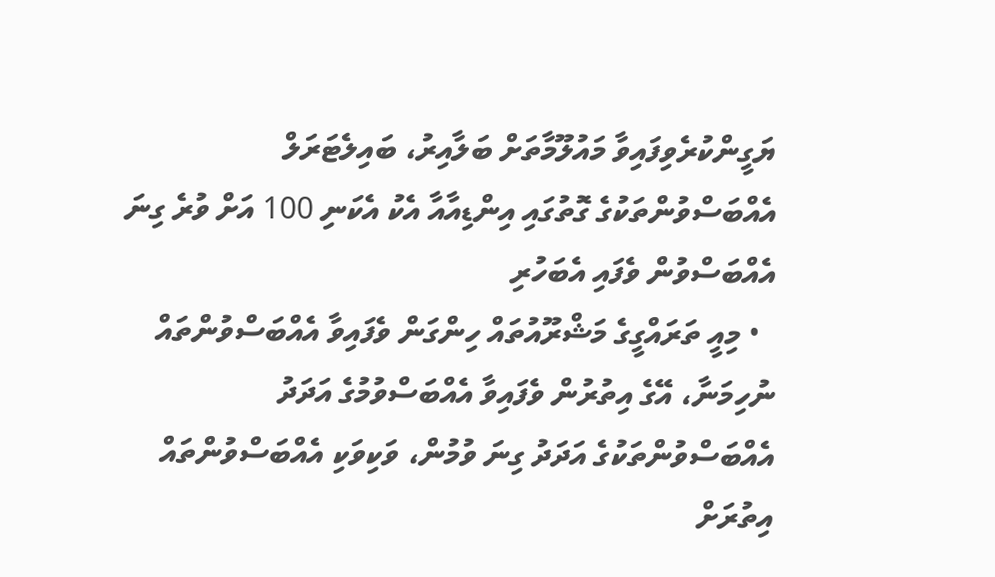ޔަގީންކުރެވިފައިވާ މައުލޫމާތަށް ބަލާއިރު، ބައިލެޓަރަލް އެއްބަސްވުންތަކުގެ ގޮތުގައި އިންޑިއާއާ އެކު އެކަނި 100 އަށް ވުރެ ގިނަ އެއްބަސްވުން ވެފައި އެބަހުރި
  • މިއީ ތަރައްގީގެ މަޝްރޫއުތައް ހިންގަން ވެފައިވާ އެއްބަސްވުންތައް ނުހިމަނާ، އޭގެ އިތުރުން ވެފައިވާ އެއްބަސްވުމުގެ އަދަދު
އެއްބަސްވުންތަކުގެ އަދަދު ގިނަ ވުމުން، ވަކިވަކި އެއްބަސްވުންތައް އިތުރަށް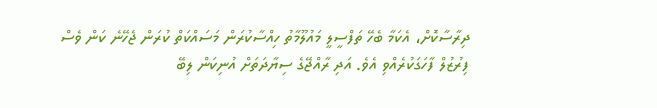ދިރާސާކޮށް، އެކަމާ ބެހޭ ތަފްސީލީ މައުލޫމާތު ހިއްސާކުރަން މަސައްކަތް ކުރަން ޖެހޭނެ ކަން ވެސް ފިރުޒުލް ފާހަގަކުރެއްވި އެވެ. އަދި ރާއްޖޭގެ ސިޔާދަތަށް އުނިކަން ލިބޭ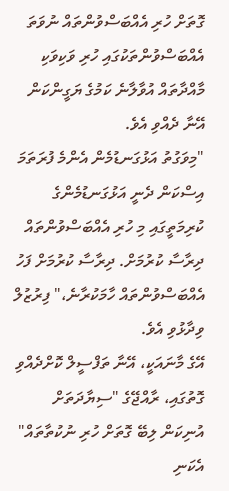ގޮތަށް ހުރި އެއްބަސްވުންތައް ނުވަތަ އެއްބަސްވުންތަކުގައި ހުރި ވަކިވަކި މާއްދާތައް އުވާލާނެ ކަމުގެ ޔަގީންކަން އޭނާ ދެއްވި އެވެ.
"މިވަގުތު އަޅުގަނޑުމެން އެންމެ ފުރަތަމަ އިސްކަން ދެނީ އަޅުގަނޑުމެންގެ ކުރިމަތީގައި މި ހުރި އެއްބަސްވުންތައް ދިރާސާ ކުރުމަށް. ދިރާސާ ކުރުމަށް ފަހު އެއްބަސްވުންތައް ހާމަކުރާނެ،" ފިރުޒުލް ވިދާޅުވި އެވެ.
އޭގެ މާނައަކީ، އޭނާ ތަފްސީލް ކޮށްދެއްވި ގޮތުގައި، ރާއްޖޭގެ "ސިޔާދަތަށް އުނިކަން ލިބޭ ގޮތަށް ހުރި ނުކުތާތައް" އެކަނި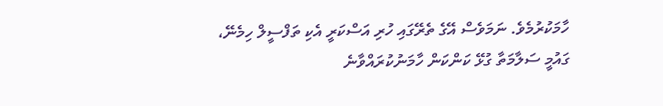ހާމަކުރުމެވެ. ނަމަވެސް އޭގެ ތެރޭގައި ހުރި އަސްކަރީ އެކި ތަފްސީލް ހިމެނޭ، ގައުމީ ސަލާމަތާ ގުޅޭ ކަންކަން ހާމަނުކުރައްވާނެ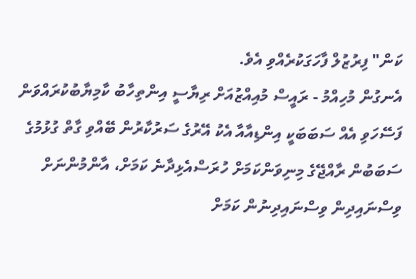ކަން" ފިރުޒުލް ފާހަގަކުރެއްވި އެވެ.
އެނގުން މުހިއްމު - ރައީސް މުއިއްޒުއަށް ރިޔާސީ އިންތިހާބު ކާމިޔާބުކުރައްވަން ފަސޭހަވި އެއް ސަބަބަކީ އިންޑިއާއާ އެކު އޭރުގެ ސަރުކާރުން ބޭއްވި ގާތް ގުޅުމުގެ ސަބަބުން ރާއްޖޭގެ މިނިވަންކަމަށް ހުރަސްއެޅިދާނެ ކަމަށް، އާންމުންނަށް ވިސްނައިދިން ވިސްނައިދިނުން ކަމަށް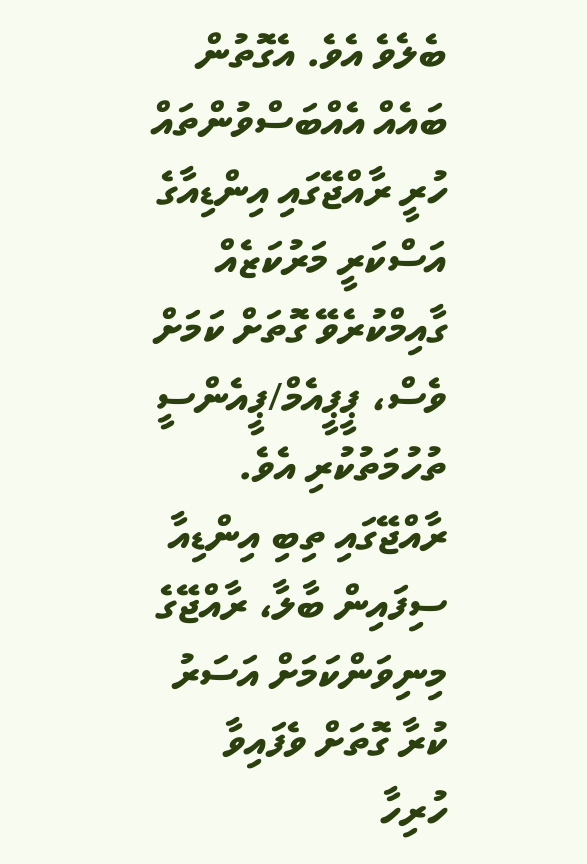ބެލެވެ އެވެ. އެގޮތުން ބައެއް އެއްބަސްވުންތައް ހުރީ ރާއްޖޭގައި އިންޑިއާގެ އަސްކަރީ މަރުކަޒެއް ގާއިމްކުރެވޭ ގޮތަށް ކަމަށް ވެސް، ޕީޕީއެމް/ޕީއެންސީ ތުހުމަތުކުރި އެވެ.
ރާއްޖޭގައި ތިބި އިންޑިއާ ސިފައިން ބާލާ، ރާއްޖޭގެ މިނިވަންކަމަށް އަސަރު ކުރާ ގޮތަށް ވެފައިވާ ހުރިހާ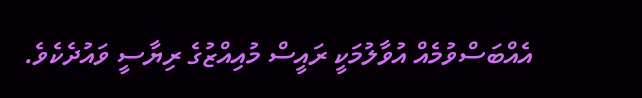އެއްބަސްވުމެއް އުވާލުމަކީ ރައީސް މުއިއްޒުގެ ރިޔާސީ ވައުދެކެވެ.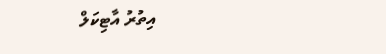އިތުރު އާޓިކަލް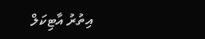އިތުރު އާޓިކަލް